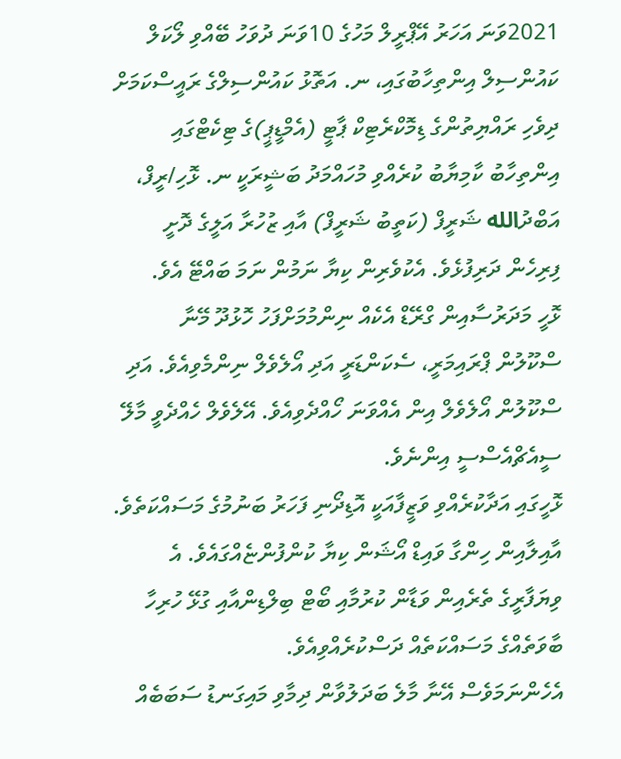2021ވަނަ އަހަރު އޭޕްރީލް މަހުގެ 10ވަނަ ދުވަހު ބޭއްވި ލޯކަލް ކައުންސިލް އިންތިހާބުގައި، ނ. އަތޮޅު ކައުންސިލްގެ ރައީސްކަމަށް ދިވެހި ރައްޔިތުންގެ ޑިމޮކްރެޓިކް ޕާޓީ (އެމްޑީޕީ)ގެ ޓިކެޓްގައި އިންތިހާބު ކާމިޔާބު ކުރެއްވި މުހައްމަދު ބަޝީރަކީ ނ. ޅޮހި/ރީފް، އަބްދުالله ޝަރީފް (ކަތީބު ޝަރީފް) އާއި ޒުހުރާ އަލީގެ ދޮށީ ފިރިހެން ދަރިފުޅެވެ. އެކުވެރިން ކިޔާ ނަމުން ނަމަ ބައްޓޭ އެވެ.
ޅޮހީ މަދަރުސާއިން ގްރޭޑް އެކެއް ނިންމުމަށްފަހު ހޮޅުދޫ މޭނާ ސްކޫލުން ޕްރައިމަރީ، ސެކަންޑަރީ އަދި އޯލެވެލް ނިންމެވިއެވެ. އަދި ސްކޫލުން އޯލެވެލް އިން އެއްވަނަ ހޯއްދެވިއެވެ. އޭލެވެލް ހެއްދެވީ މާލޭ ސީއެޗްއެސްސީ އިންނެވެ.
ޅޮހީގައި އަދާކުރެއްވި ވަޒީފާއަކީ އޮޑިދޯނި ފަހަރު ބަނުމުގެ މަސައްކަތެވެ. އާއިލާއިން ހިންގާ ވައިޑް އޯޝަން ކިޔާ ކުންފުންޏެއްގައެވެ. އެ ވިޔަފާރީގެ ތެރެއިން ވަޑާން ކުރުމާއި ބޯޓް ބިލްޑިންއާއި ގުޅޭ ހުރިހާ ބާވަތެއްގެ މަސައްކަތެއް ދަސްކުރެއްވިއެވެ.
އެހެންނަމަވެސް އޭނާ މާލެ ބަދަލުވާން ދިމާވި މައިގަނޑު ސަބަބެއް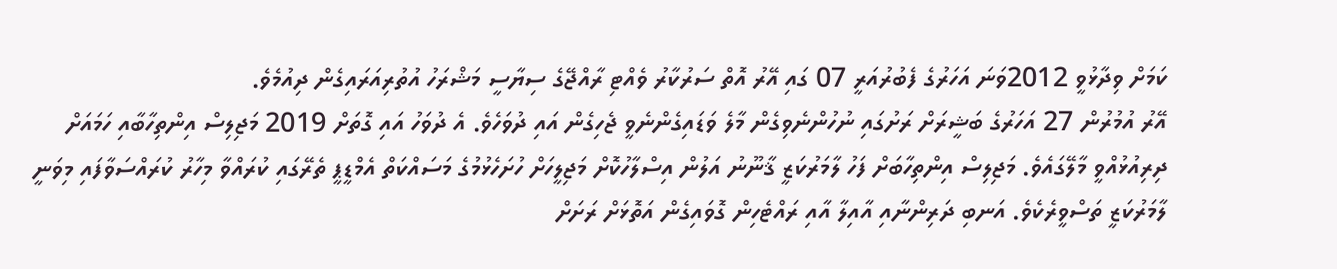ކަމަށް ވިދާޅުވީ 2012ވަނަ އަހަރުގެ ފެބުރުއަރީ 07 ގައި އޭރު އޮތް ސަރުކާރު ވެއްޓި ރާއްޖޭގެ ސިޔާސީ މަޝްރަހު އުތުރިއަރައިގެން ދިއުމެވެ.
އޭރު އުމުރުން 27 އަހަރުގެ ބަޝީރަށް ރަށުގައި ނުހުންނެވިގެން މާލެ ވަޑައިގެންނެވީ ޖެހިގެން އައި ދުވަހެވެ. އެ ދުވަހު އައި ގޮތަށް 2019 މަޖިލިސް އިންތިހާބާއި ހަމައަށް ދިރިއުޅުއްވީ މާލޭގައެވެ. މަޖިލިސް އިންތިހާބަށް ފަހު ލާމަރުކަޒީ ޤާނޫނު އަލުން އިސްލާހުކޮށް މަޖިލީހަށް ހުށަހެޅުމުގެ މަސައްކަތް އެމްޑީޕީ ތެރޭގައި ކުރައްވާ މިހާރު ކުރައްސަވާފައި މިވަނީ ލާމަރުކަޒީ ތަސްވީރެކެވެ. އަނބި ދަރިންނާއި އާއިލާ އާއި ރައްޓެހިން ގޮވައިގެން އަތޮޅަށް ރަށަށް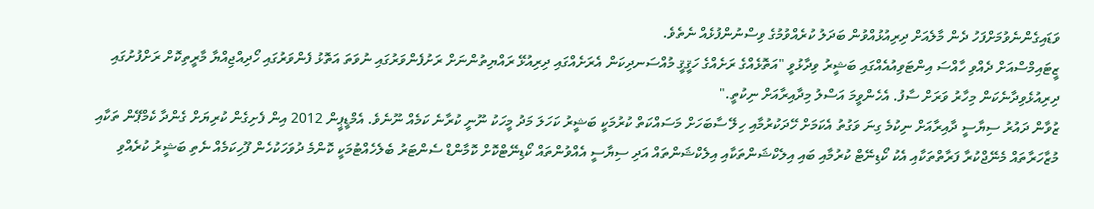ވަޑައިގެންނެވުމަށްފަހު ދެން މާލެއަށް ދިރިއުޅުއްވުން ބަދަލު ކުރެއްވުމުގެ ވިސްނުންފުޅެއް ނެތެވެ.
ޒީޓައިމްސްއަށް ދެއްވި ހާއްސަ އިންޓަވިއުއެއްގައި ބަޝީރު ވިދާޅުވީ "އަތޮޅެއްގެ ރަށެއްގެ ހަޤީޤީ މުއްސަނދިކަން އެރަށެއްގައި ދިރިއުޅޭ ރައްޔިތުންނަށް ރަށުފެންވަރުގައި ނުވަތަ އަތޮޅު ފެންވަރުގައި ހޯދިއްޖިއްޔާ މާރީތިކޮށް ރަށްފުށުގައި ދިރިއުޅެވިދާނެކަން މިހާރު ވަރަށް ސާފު. އެހެންވީމަ އަސްލު މިދާއިރާއަށް ނިކުތީ."
ޒުވާން ދައުރު ސިޔާސީ ދާއިރާއަށް ނިކުމެ ގިނަ ވަގުތު އެކަމަށް ހޭދަކުރުމާއި ހިލޭ ސާބަހަށް މަސައްކަތް ކުރުމަކީ ބަޝީރު ކަހަލަ މަދު މީހަކު ނޫނީ ކުރާނެ ކަމެއް ނޫނެވެ. އެމްޑީޕީން 2012 އިން ފެށިގެން ކުރިޔަށް ގެންދާ ކެމްޕޭން ތަކާއި މުޒާހަރާތައް މެނޭޖްކުރާ ފަރާތްތަކާއި އެކު ކޯޑިނޭޓް ކުރުމާއި ބައި އިލެކްޝަންތަކާއި އިލެކްޝަންތައް އަދި ސިޔާސީ އެއްވުންތައް ކޯޑިނޭޓްކޮށް ކޮމާންޑް ސެންޓަރު ބެލެހެއްޓުމަކީ ކޮންމެ ދުވަހަކުހެން ފޫހިކަމެއް ނެތި ބަޝީރު ކުރެއްވި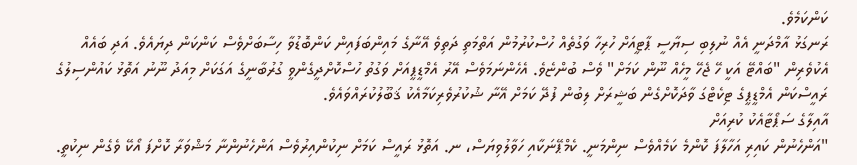ކަންކަމެވެ.
ރަނގަޅު އާމްދަނީ އެއް ނުލިބި ސިޔާސީ ޕާޓީއަށް ހުރިހާ ވަގުތެއް ހުސްކުރުމުން އަތްމަތި ދަތިވެ އޭނާގެ މައިންބަފައިން ކަންބޮޑުވާ ހިސާބަށްވެސް ކަންކަން ދިޔައެވެ. އަދި ބައެއް އެކުވެރިން "ބައްޓޭ އަކީ ހޭ ޖެހޭ މީހެއް ނޫން ކަމަށް" ވެސް ބުންޏެވެ. އެހެންނަމަވެސް އޭރު އެމްޑީޕީއަށް ވަގުތު ހުސްކޮށްދީގެންވީ ގުރުބާނީގެ އަގަކަށް މިއަދު ނޫނު އަތޮޅު ކައުންސިލުގެ ރައީސްކަން އެމްޑީޕީގެ ޓިކެޓްގަ ވާދަކޮށްގެން ބަޝީރަށް ލިބުން ފުދޭ ކަމަށް އޭނާ ޝުކުރުވެރިކަމާއެކު ޤަބޫލުކުރައްވައެވެ.
އާއިލާގެ ސަޕޯޓާއެކު ކުރިއަށް
"އަންހެނުން ކައިރި އަހާލާފަ ކޮންމެ ކަމެއްވެސް ނިންމަނީ. ކެމްޕޭނަކާއި ހަވާލުވިޔަސް، ނ. އަތޮޅު ރައީސް ކަމަށް ނިކުންއިރުވެސް އަންހެނުންނާ މަޝްވަރާ ކޮށްފަ އޯކޭ ވެގެން ނިކުތީ.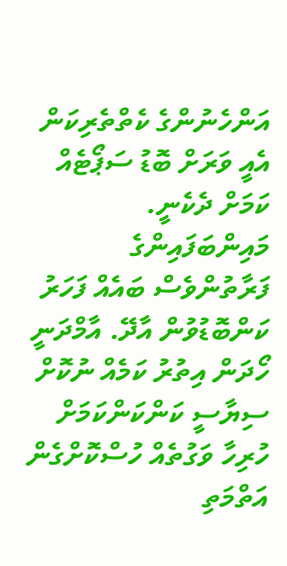އަންހެނުންގެ ކެތްތެރިކަން އެއީ ވަރަށް ބޮޑު ސަޕޯޓެއް ކަމަށް ދެކެނީ. މައިންބަފައިންގެ ފަރާތުންވެސް ބައެއް ފަހަރު ކަންބޮޑުވުން އާދޭ. އާމްދަނީ ހޯދަން އިތުރު ކަމެއް ނުކޮށް ސިޔާސީ ކަންކަންކަމަށް ހުރިހާ ވަގުތެއް ހުސްކޮށްގެން އަތްމަތި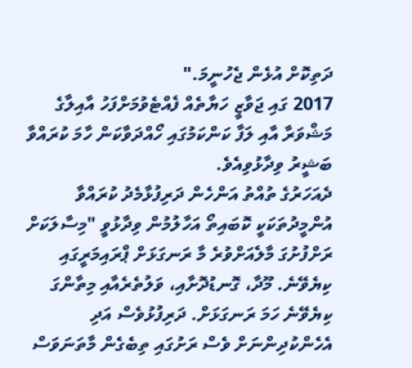ދަތިކޮށް އުޅެން ޖެހުނީމަ."
2017 ގައި ޖަވާޒީ ހަޔާތެއް ފެއްޓެވުމަށްފަހު އާއިލާގެ މަޝްވަރާ އާއި ލަފާ ކަންކަމުގައި ހޯއްދަވާކަން ހާމަ ކުރައްވާ ބަޝީރު ވިދާޅުވިއެވެ.
ދެއަހަރުގެ ތުއްތު އަންހެން ދަރިފުޅާމެދު ކުރައްވާ އުންމީދުތަކަކީ ކޮބައިތޯ އަހާލުމުން ވިދާޅުވީ "މިސާލަކަށް ރަށްފުށުގަ މާލެއަށްވުރެ މާ ރަނގަޅަށް ޕްރައިމަރީގައި ކިޔެވޭނެ. މޫދާ، ގޮނޑުދޮށާއި، ވަލުތެރެއާއި މިތާންގަ ކިޔެވޭނެ ހަމަ ރަނގަޅަށް. ދަރިފުޅުވެސް އަދި އެހެންކުދިންނަށް ވެސް ރަށުގައި ތިބެގެން މާތަނަވަސް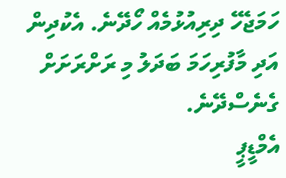ހަމަޖެހޭ ދިރިއުޅުމެއް ހޯދޭނެ. އެކުދިން އަދި މާފުރިހަމަ ބަދަލު މި ރަށްރަށަށް ގެނެސްދޭނެ.
އެމްޑީޕީ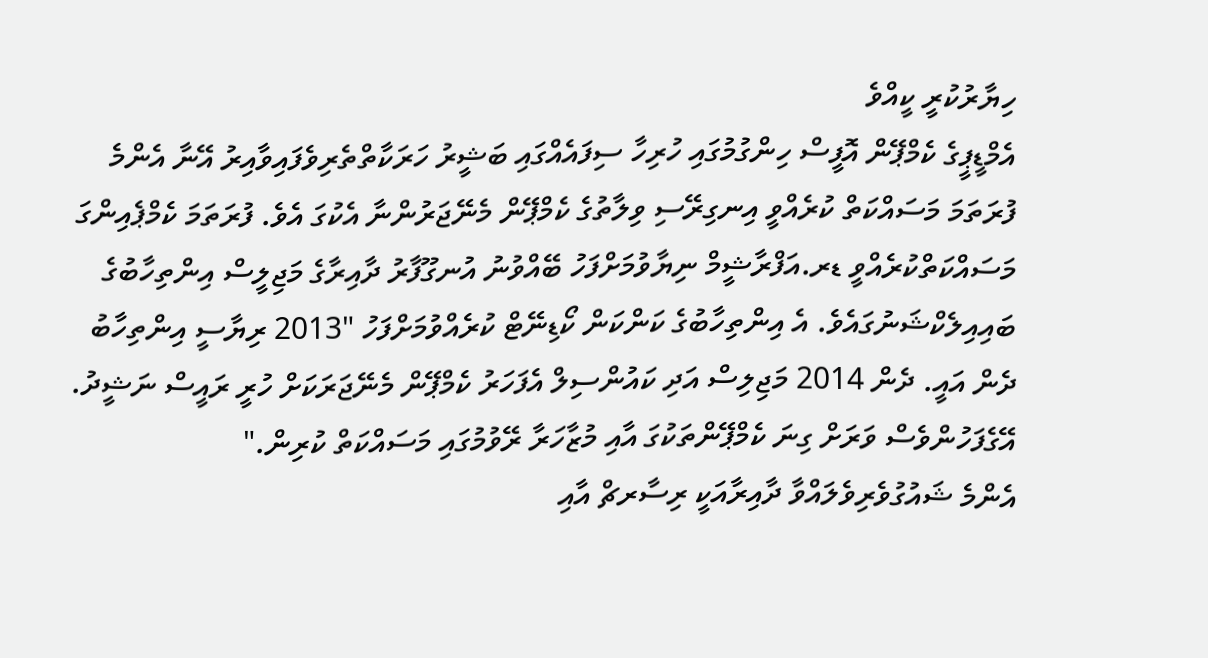ހިޔާރުކުރީ ކީއްވެ
އެމްޑީޕީގެ ކެމްޕޭން އޮފީސް ހިންގުމުގައި ހުރިހާ ސިފައެއްގައި ބަޝީރު ހަރަކާތްތެރިވެފައިވާއިރު އޭނާ އެންމެ ފުރަތަމަ މަސައްކަތް ކުރެއްވީ އިނގިރޭސި ވިލާތުގެ ކެމްޕޭން މެނޭޖަރުންނާ އެކުގަ އެވެ. ފުރަތަމަ ކެމްޕެއިންގަ މަސައްކަތްކުރެއްވީ ޑރ.އަފްރާޝީމް ނިޔާވުމަށްފަހު ބޭއްވުނު އުނގޫފާރު ދާއިރާގެ މަޖިލީސް އިންތިހާބުގެ ބައިއިލެކްޝަނުގައެވެ. އެ އިންތިހާބުގެ ކަންކަން ކޯޑިނޭޓް ކުރެއްވުމަށްފަހު "2013 ރިޔާސީ އިންތިހާބު ދެން އައީ. ދެން 2014 މަޖިލިސް އަދި ކައުންސިލް އެފަހަރު ކެމްޕޭން މެނޭޖަރަކަށް ހުރީ ރައީސް ނަޝީދު. އޭގެފަހުންވެސް ވަރަށް ގިނަ ކެމްޕޭންތަކުގަ އާއި މުޒާހަރާ ރޭވުމުގައި މަސައްކަތް ކުރިން."
އެންމެ ޝައުގުވެރިވެލައްވާ ދާއިރާއަކީ ރިސާރޗް އާއި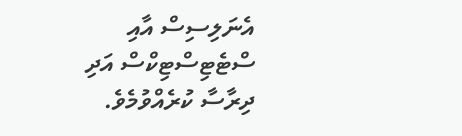އެނަލިސިސް އާއި ސްޓެޓިސްޓިކްސް އަދި ދިރާސާ ކުރެއްވުމެވެ.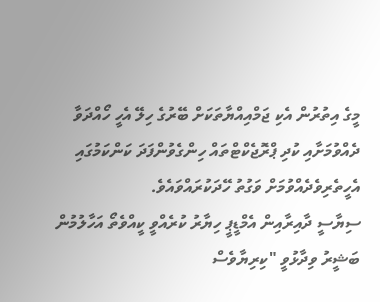މީގެ އިތުރުން އެކި ޖަމްއިއްޔާތަކަށް ބޭރުގެ ހިލޭ އެހީ ހޯއްދަވާ ދެއްވުމަށާއި ކުދި ޕްރޮޖެކްޓްތައް ހިންގެވުންފަދަ ކަންކަމުގައި އެހީތެރިވެދެއްވުމަށް ވަގުތު ހޭދަކުރައްވައެވެ.
ސިޔާސީ ދާއިރާއިން އެމްޑީޕީ ހިޔާރު ކުރެއްވީ ކީއްވެތޯ އަހާލުމުން ބަޝީރު ވިދާޅުވީ "ކިރިޔާވެސް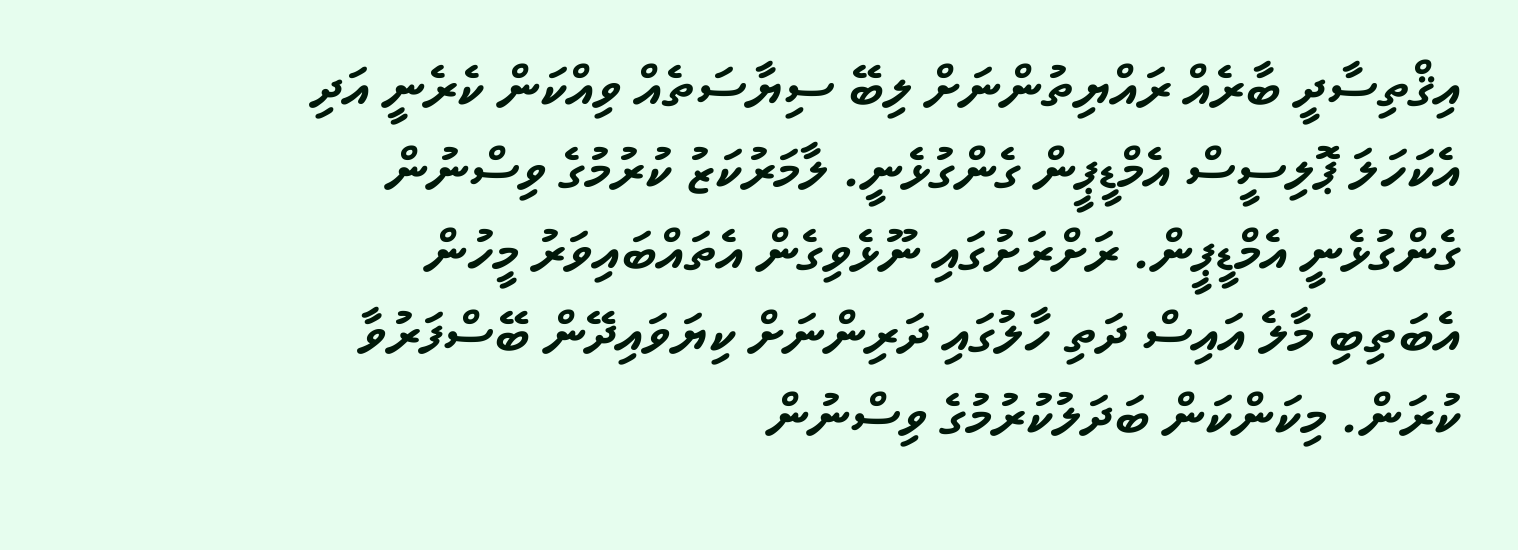އިޤްތިސާދީ ބާރެއް ރައްޔިތުންނަށް ލިބޭ ސިޔާސަތެއް ވިއްކަން ކެރެނީ އަދި އެކަހަލަ ޕޮލިސީސް އެމްޑީޕީން ގެންގުޅެނީ. ލާމަރުކަޒު ކުރުމުގެ ވިސްނުން ގެންގުޅެނީ އެމްޑީޕީން. ރަށްރަށުގައި ނޫޅެވިގެން އެތައްބައިވަރު މީހުން އެބަތިބި މާލެ އައިސް ދަތި ހާލުގައި ދަރިންނަށް ކިޔަވައިދޭން ބޭސްފަރުވާ ކުރަން. މިކަންކަން ބަދަލުކުރުމުގެ ވިސްނުން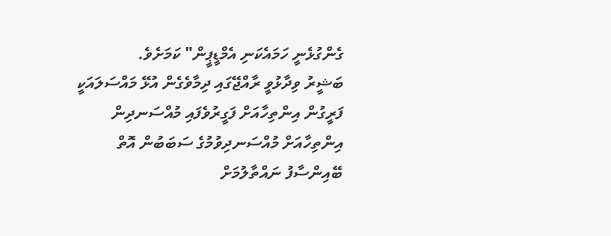ގެންގުޅެނީ ހަމައެކަނި އެމްޑީޕީން" ކަމަށެވެ.
ބަޝީރު ވިދާޅުވީ ރާއްޖޭގައި ދިމާވެގެން އުޅޭ މައްސަލައަކީ ފަރީގުން އިންތިހާއަށް ފަގީރުވެފައި މުއްސަނދިން އިންތިހާއަށް މުއްސަނދިވުމުގެ ސަބަބުން އޮތް ބޭއިންސާފު ނައްތާލުމަށް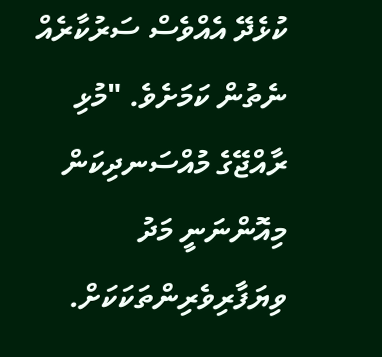ކުޅެދޭ އެއްވެސް ސަރުކާރެއް ނެތުން ކަމަށެވެ. "މުޅި ރާއްޖޭގެ މުއްސަނދިކަން މިއޮންނަނީ މަދު ވިޔަފާރިވެރިންތަކަކަށް.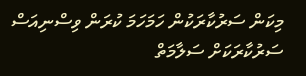މިކަން ސަރުކާރަކުން ހަމަހަމަ ކުރަން ވިސްނިއަސް ސަރުކާރަކަށް ސަލާމަތް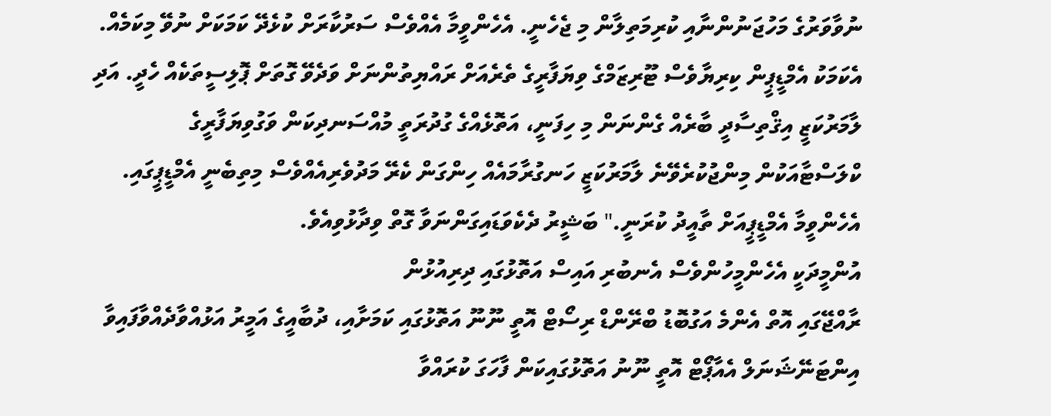ނުވާވަރުގެ މަހުޖަނުންނާއި ކުރިމަތިލާން މި ޖެހެނީ. އެހެންވީމާ އެއްވެސް ސަރުކާރަށް ކުޅެދޭ ކަމަކަށް ނުވޭ މިކަމެއް. އެކަމަކު އެމްޑީޕީން ކިރިޔާވެސް ޓޫރިޒަމްގެ ވިޔަފާރީގެ ތެރެއަށް ރައްޔިތުންނަށް ވަދެވޭ ގޮތަށް ޕޮލިސީތަކެއް ހެދީ. އަދި ލާމަރުކަޒީ އިޤްތިސާދީ ބާރެއް ގެންނަން މި ހިފަނީ، އަތޮޅެއްގެ ގުދުރަތީ މުއްސަނދިކަން ވަގުވިޔަފާރީގެ ކްލަސްޓާއަކުން މިންޖުކުރެވޭނެ ލާމަރުކަޒީ ހަނގުރާމައެއް ހިންގަން ކެރޭ މަދުވެރިއެއްވެސް މިތިބެނީ އެމްޑީޕީގައި. އެހެންވީމާ އެމްޑީޕީއަށް ތާއީދު ކުރަނީ." ބަޝީރު ދެކެވަޑައިގަންނަވާ ގޮތް ވިދާޅުވިއެވެ.
އުންމީދަކީ އެހެންމީހުންވެސް އެނބުރި އައިސް އަތޮޅުގައި ދިރިއުޅުން
ރާއްޖޭގައި އޮތް އެންމެ އަގުބޮޑު ބްރޭންޑް ރިސޯޓް އޮތީ ނޫނޫ އަތޮޅުގައި ކަމަށާއި، ދުބާއީގެ އަމީރު އަޅުއްވާދެއްވާފައިވާ އިންޓަނޭޝަނަލް އެއާޕޯޓް އޮތީ ނޫނު އަތޮޅުގައިކަން ފާހަގަ ކުރައްވާ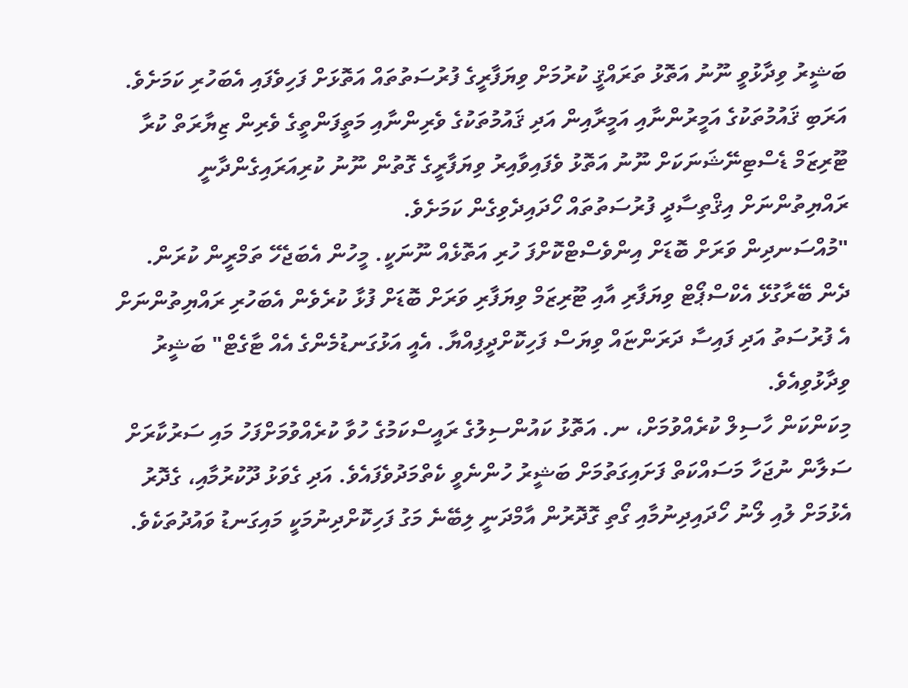ބަޝީރު ވިދާޅުވީ ނޫނު އަތޮޅު ތަރައްޤީ ކުރުމަށް ވިޔަފާރީގެ ފުރުސަތުތައް އަތޮޅަށް ފަހިވެފައި އެބަހުރި ކަމަށެވެ. އަރަބި ޤައުމުތަކުގެ އަމީރުންނާއި އަމީރާއިން އަދި ޤައުމުތަކުގެ ވެރިންނާއި މަތީފަންތީގެ ވެރިން ޒިޔާރަތް ކުރާ ޓޫރިޒަމް ޑެސްޓިނޭޝަނަކަށް ނޫނު އަތޮޅު ވެފައިވާއިރު ވިޔަފާރީގެ ގޮތުން ނޫނު ކުރިއަރައިގެންދާނީ ރައްޔިތުންނަށް އިޤްތިސާދީ ފުރުސަތުތައް ހޯދައިދެވިގެން ކަމަށެވެ.
"މުއްސަނދިން ވަރަށް ބޮޑަށް އިންވެސްޓްކޮށްފަ ހުރި އަތޮޅެއް ނޫނަކީ. މީހުން އެބަޖެހޭ ތަމްރީން ކުރަން. ދެން ބޭރާގުޅޭ އެކްސްޕޯޓް ވިޔަފާރި އާއި ޓޫރިޒަމް ވިޔަފާރި ވަރަށް ބޮޑަށް ފުޅާ ކުރެވެން އެބަހުރި ރައްޔިތުންނަށް އެ ފުރުސަތު އަދި ފައިސާ ދަރަންޏައް ވިޔަސް ފަހިކޮށްދީފިއްޔާ. އެއީ އަޅުގަނޑުމެންގެ އެއް ޓާގެޓް" ބަޝީރު ވިދާޅުވިއެވެ.
މިކަންކަން ހާސިލް ކުރެއްވުމަށް، ނ. އަތޮޅު ކައުންސިލުގެ ރައީސްކަމުގެ ހުވާ ކުރެއްވުމަށްފަހު މައި ސަރުކާރަށް ސަލާން ނުޖަހާ މަސައްކަތް ފަށައިގަތުމަށް ބަޝީރު ހުންނެވީ ކެތްމަދުވެފައެވެ. އަދި ގެވަޅު ދޫކުރުމާއި، ގެދޮރު އެޅުމަށް ލުއި ލޯނު ހޯދައިދިނުމާއި ގޯތި ގޮދޮރުން އާމްދަނީ ލިބޭނެ މަގު ފަހިކޮށްދިނުމަކީ މައިގަނޑު ވައުދުތަކެވެ.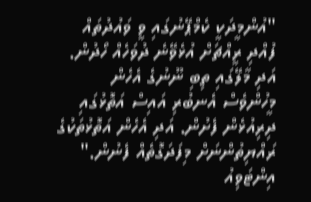"އުންމީދަކީ ކެމްޕޭނުގައި ވީ ވައުދުތައް ފުއްދި ރީއްޗަށް އުޅެވޭނެ ދުވަހެއް ހޯދުން. އަދި މާލޭގައި ތިބި ނޫނުގެ އެހެން މީހުންވެސް އެނބުރި އައިސް އަތޮޅުގައި ދިރިއުޅެން ފެށުން. އަދި އެހެން އަތޮޅުތަކުގެ ރައްޔިތުންނަށް މިފަދަގޮތެއް ފެނުން." އިންޓަވިއު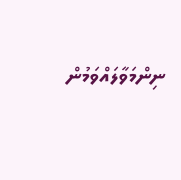ނިންމަވާލައްވަމުން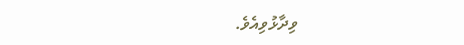ވިދާޅުވިއެވެ.